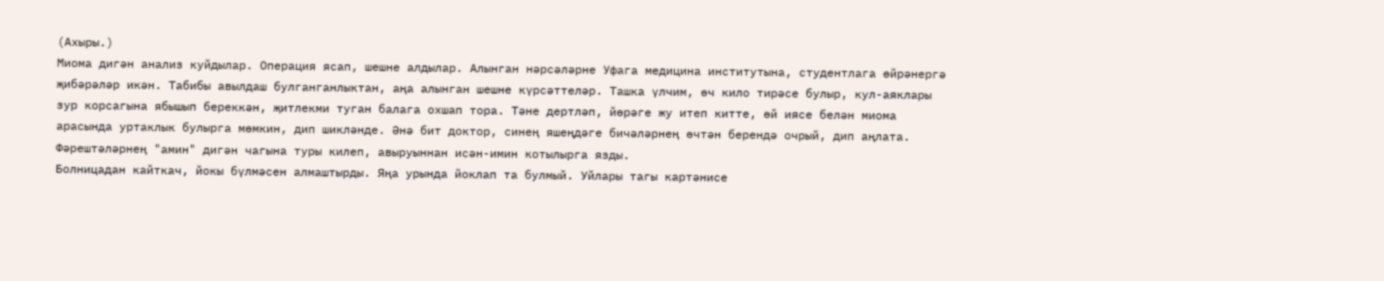(Ахыры.)
Миома дигән анализ куйдылар. Операция ясап, шешне алдылар. Алынган нәрсәләрне Уфага медицина институтына, студентлага өйрәнергә җибәрәләр икән. Табибы авылдаш булганганлыктан, аңа алынган шешне күрсәттеләр. Ташка үлчим, өч кило тирәсе булыр, кул-аяклары зур корсагына ябышып береккән, җитлекми туган балага охшап тора. Тәне дертләп, йөрәге жу итеп китте, өй иясе белән миома арасында уртаклык булырга мөмкин, дип шикләнде. Әнә бит доктор, синең яшеңдәге бичәләрнең өчтән берендә очрый, дип аңлата. Фәрештәләрнең "амин" дигән чагына туры килеп, авыруыннан исән-имин котылырга язды.
Болницадан кайткач, йокы бүлмәсен алмаштырды. Яңа урында йоклап та булмый. Уйлары тагы картәнисе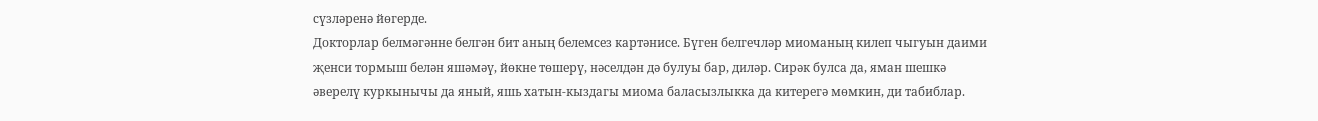сүзләренә йөгерде.
Докторлар белмәгәнне белгән бит аның белемсез картәнисе. Бүген белгечләр миоманың килеп чыгуын даими җенси тормыш белән яшәмәү, йөкне төшерү, нәселдән дә булуы бар, диләр. Сирәк булса да, яман шешкә әверелү куркынычы да яный, яшь хатын-кыздагы миома баласызлыкка да китерегә мөмкин, ди табиблар.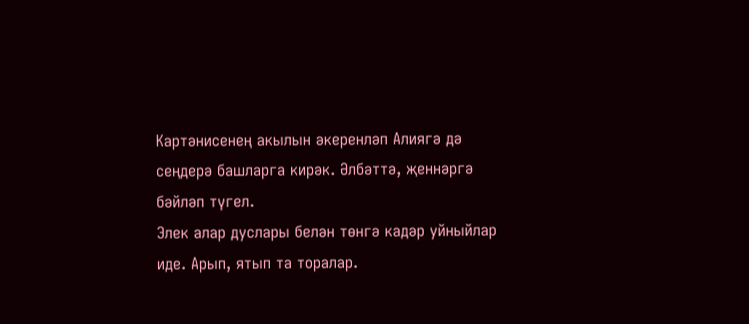Картәнисенең акылын әкеренләп Алиягә дә сеңдерә башларга кирәк. Әлбәттә, җеннәргә бәйләп түгел.
Элек алар дуслары белән төнгә кадәр уйныйлар иде. Арып, ятып та торалар.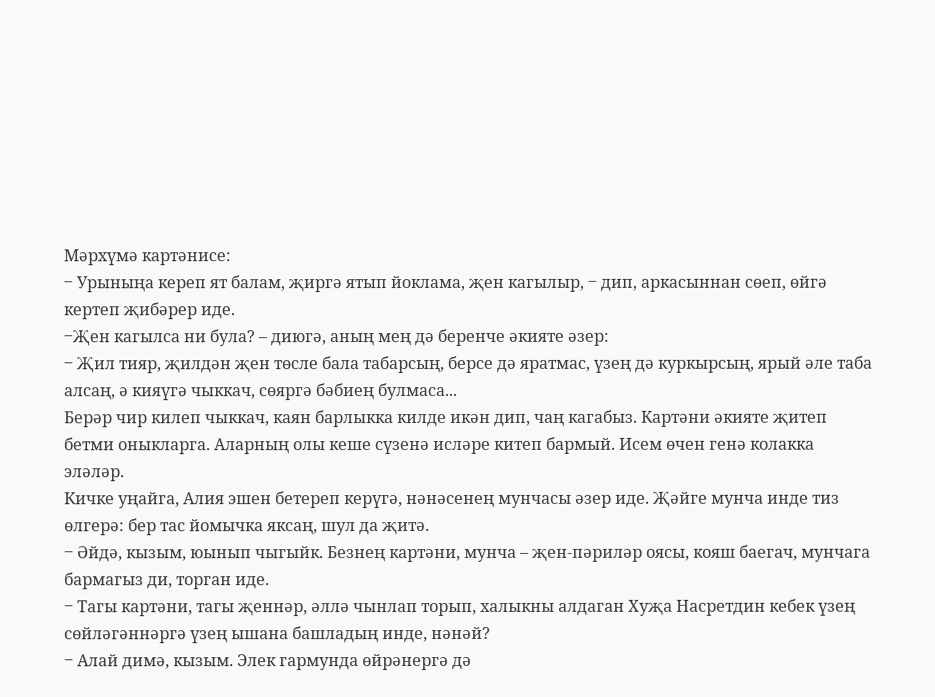Мәрхүмә картәнисе:
‒ Урыныңа кереп ят балам, җиргә ятып йоклама, җен кагылыр, ‒ дип, аркасыннан сөеп, өйгә кертеп җибәрер иде.
‒Җен кагылса ни була? – диюгә, аның мең дә беренче әкияте әзер:
‒ Җил тияр, җилдән җен төсле бала табарсың, берсе дә яратмас, үзең дә куркырсың, ярый әле таба алсаң, ә кияүгә чыккач, сөяргә бәбиең булмаса...
Берәр чир килеп чыккач, каян барлыкка килде икән дип, чаң кагабыз. Картәни әкияте җитеп бетми оныкларга. Аларның олы кеше сүзенә исләре китеп бармый. Исем өчен генә колакка эләләр.
Кичке уңайга, Алия эшен бетереп керүгә, нәнәсенең мунчасы әзер иде. Җәйге мунча инде тиз өлгерә: бер тас йомычка яксаң, шул да җитә.
‒ Әйдә, кызым, юынып чыгыйк. Безнең картәни, мунча – җен-пәриләр оясы, кояш баегач, мунчага бармагыз ди, торган иде.
‒ Тагы картәни, тагы җеннәр, әллә чынлап торып, халыкны алдаган Хуҗа Насретдин кебек үзең сөйләгәннәргә үзең ышана башладың инде, нәнәй?
‒ Алай димә, кызым. Элек гармунда өйрәнергә дә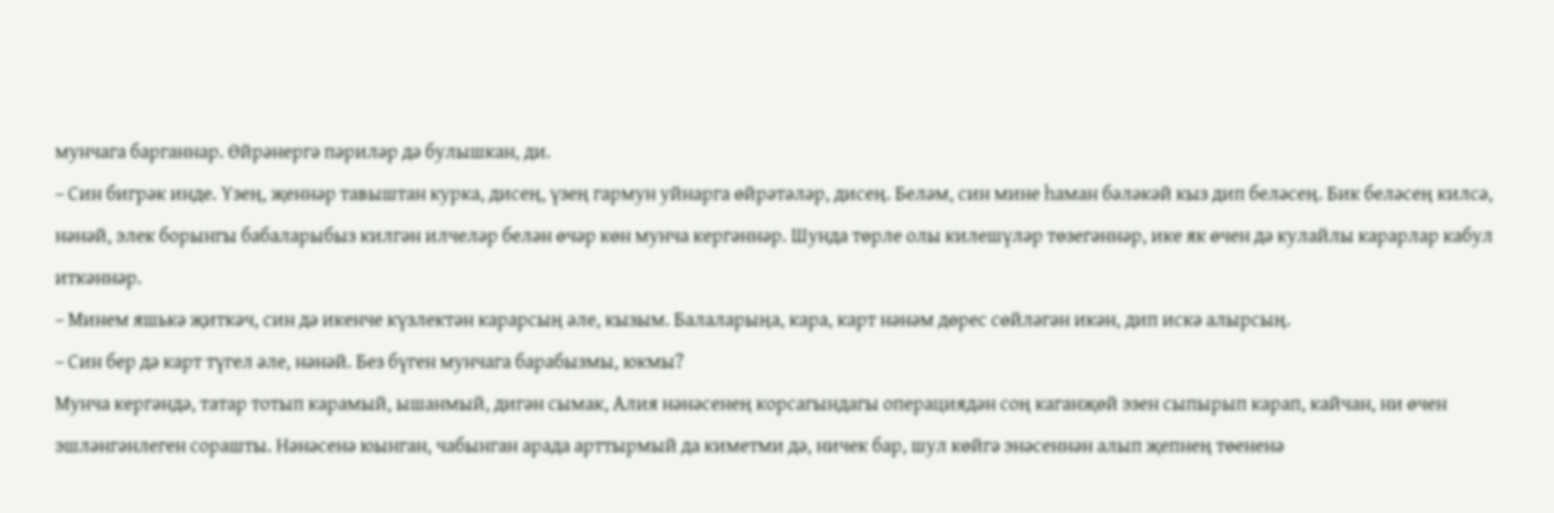мунчага барганнар. Өйрәнергә пәриләр дә булышкан, ди.
‒ Син бигрәк инде. Үзең, җеннәр тавыштан курка, дисең, үзең гармун уйнарга өйрәтәләр, дисең. Беләм, син мине һаман бәләкәй кыз дип беләсең. Бик беләсең килсә, нәнәй, элек борынгы бабаларыбыз килгән илчеләр белән өчәр көн мунча кергәннәр. Шунда төрле олы килешүләр төзегәннәр, ике як өчен дә кулайлы карарлар кабул иткәннәр.
‒ Минем яшькә җиткәч, син дә икенче күзлектән карарсың әле, кызым. Балаларыңа, кара, карт нәнәм дөрес сөйләгән икән, дип искә алырсың.
‒ Син бер дә карт түгел әле, нәнәй. Без бүген мунчага барабызмы, юкмы?
Мунча кергәндә, татар тотып карамый, ышанмый, дигән сымак, Алия нәнәсенең корсагындагы операциядән соң каганҗөй эзен сыпырып карап, кайчан, ни өчен эшләнгәнлеген сорашты. Нәнәсенә юынган, чабынган арада арттырмый да киметми дә, ничек бар, шул көйгә энәсеннән алып җепнең төененә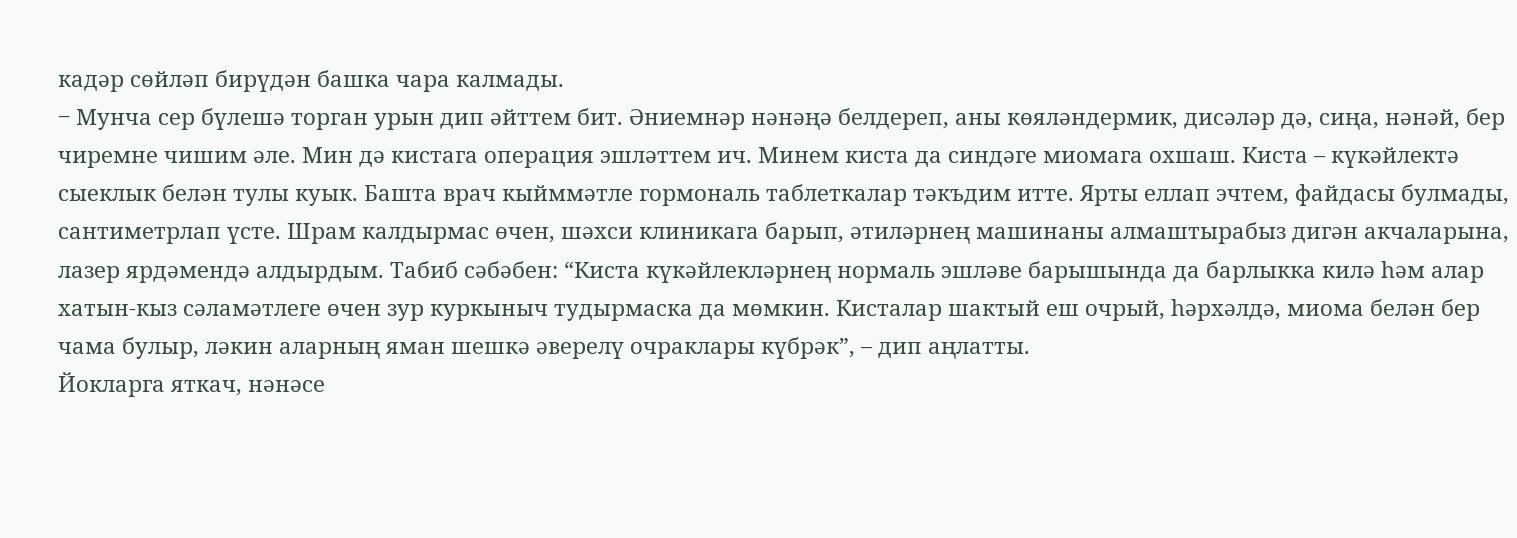кадәр сөйләп бирүдән башка чара калмады.
‒ Мунча сер бүлешә торган урын дип әйттем бит. Әниемнәр нәнәңә белдереп, аны көяләндермик, дисәләр дә, сиңа, нәнәй, бер чиремне чишим әле. Мин дә кистага операция эшләттем ич. Минем киста да синдәге миомага охшаш. Киста – күкәйлектә сыеклык белән тулы куык. Башта врач кыйммәтле гормональ таблеткалар тәкъдим итте. Ярты еллап эчтем, файдасы булмады, сантиметрлап үсте. Шрам калдырмас өчен, шәхси клиникага барып, әтиләрнең машинаны алмаштырабыз дигән акчаларына, лазер ярдәмендә алдырдым. Табиб сәбәбен: “Киста күкәйлекләрнең нормаль эшләве барышында да барлыкка килә һәм алар хатын-кыз сәламәтлеге өчен зур куркыныч тудырмаска да мөмкин. Кисталар шактый еш очрый, һәрхәлдә, миома белән бер чама булыр, ләкин аларның яман шешкә әверелү очраклары күбрәк”, – дип аңлатты.
Йокларга яткач, нәнәсе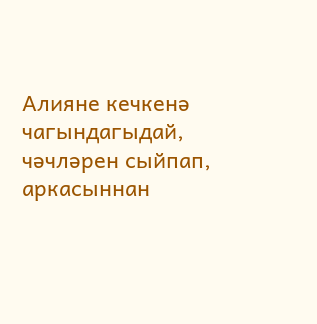Алияне кечкенә чагындагыдай, чәчләрен сыйпап, аркасыннан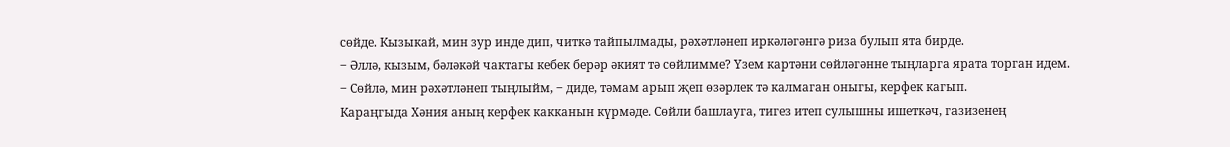сөйде. Кызыкай, мин зур инде дип, читкә тайпылмады, рәхәтләнеп иркәләгәнгә риза булып ята бирде.
‒ Әллә, кызым, бәләкәй чактагы кебек берәр әкият тә сөйлимме? Үзем картәни сөйләгәнне тыңларга ярата торган идем.
‒ Сөйлә, мин рәхәтләнеп тыңлыйм, ‒ диде, тәмам арып җеп өзәрлек тә калмаган оныгы, керфек кагып.
Караңгыда Хәния аның керфек какканын күрмәде. Сөйли башлауга, тигез итеп сулышны ишеткәч, газизенең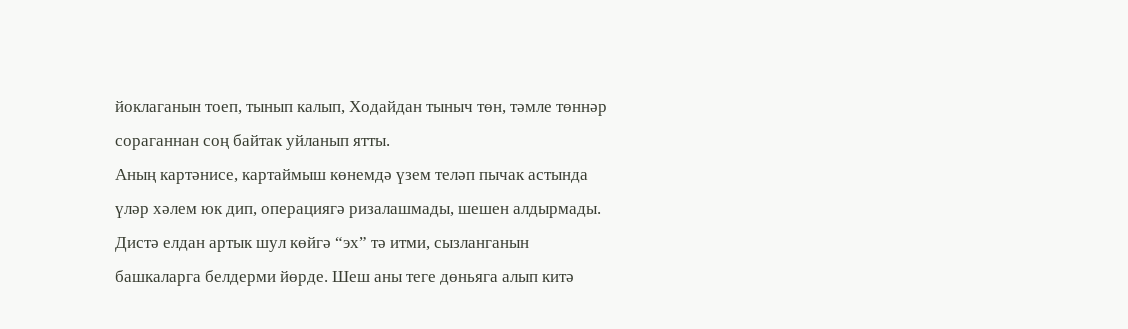йоклаганын тоеп, тынып калып, Ходайдан тыныч төн, тәмле төннәр сораганнан соң байтак уйланып ятты.
Аның картәнисе, картаймыш көнемдә үзем теләп пычак астында үләр хәлем юк дип, операциягә ризалашмады, шешен алдырмады. Дистә елдан артык шул көйгә “эх” тә итми, сызланганын башкаларга белдерми йөрде. Шеш аны теге дөньяга алып китә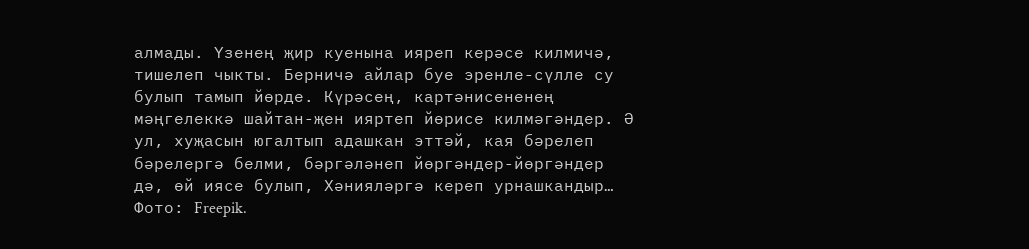алмады. Үзенең җир куенына ияреп керәсе килмичә, тишелеп чыкты. Берничә айлар буе эренле-сүлле су булып тамып йөрде. Күрәсең, картәнисененең мәңгелеккә шайтан-җен ияртеп йөрисе килмәгәндер. Ә ул, хуҗасын югалтып адашкан эттәй, кая бәрелеп бәрелергә белми, бәргәләнеп йөргәндер-йөргәндер дә, өй иясе булып, Хәнияләргә кереп урнашкандыр…
Фото: Freepik.